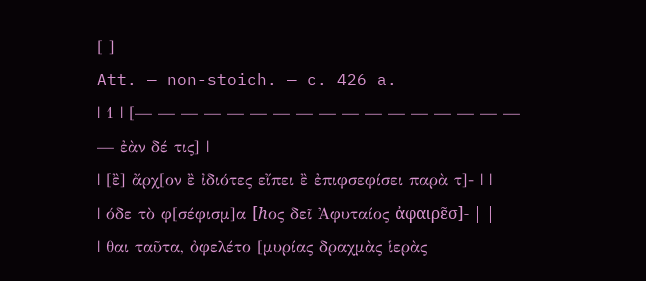[ ]
Att. — non-stoich. — c. 426 a.
| 1 | [— — — — — — — — — — — — — — — — — — ἐὰν δέ τις] |
| [ἒ] ἄρχ[ον ἒ ἰδιότες εἴπει ἒ ἐπιφσεφίσει παρὰ τ]- | |
| όδε τὸ φ[σέφισμ]α [ℎος δεῖ Ἀφυταίος ἀφαιρε͂σ]- | |
| θαι ταῦτα, ὀφελέτο [μυρίας δραχμὰς ἱερὰς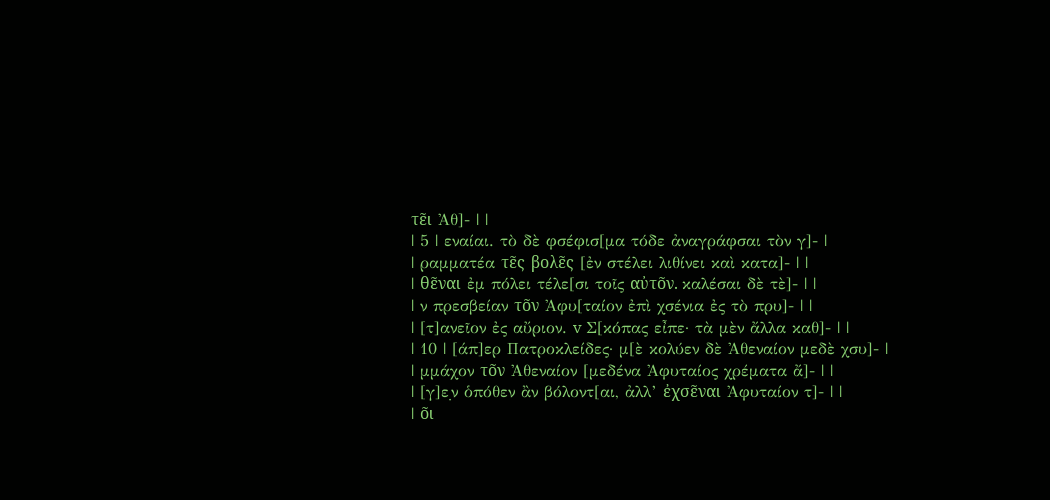τε͂ι Ἀθ]- | |
| 5 | εναίαι. τὸ δὲ φσέφισ[μα τόδε ἀναγράφσαι τὸν γ]- |
| ραμματέα τε͂ς βολε͂ς [ἐν στέλει λιθίνει καὶ κατα]- | |
| θε͂ναι ἐμ πόλει τέλε[σι τοῖς αὐτο͂ν. καλέσαι δὲ τὲ]- | |
| ν πρεσβείαν το͂ν Ἀφυ[ταίον ἐπὶ χσένια ἐς τὸ πρυ]- | |
| [τ]ανεῖον ἐς αὔριον. v Σ[κόπας εἶπε· τὰ μὲν ἄλλα καθ]- | |
| 10 | [άπ]ερ Πατροκλείδες· μ[ὲ κολύεν δὲ Ἀθεναίον μεδὲ χσυ]- |
| μμάχον το͂ν Ἀθεναίον [μεδένα Ἀφυταίος χρέματα ἄ]- | |
| [γ]ε̣ν ὁπόθεν ἂν βόλοντ[αι, ἀλλ’ ἐχσε͂ναι Ἀφυταίον τ]- | |
| ο͂ι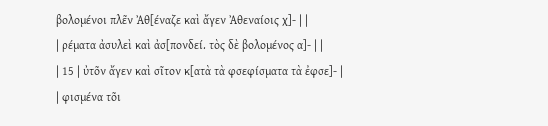βολομένοι πλε͂ν Ἀθ[έναζε καὶ ἄγεν Ἀθεναίοις χ]- | |
| ρέματα ἀσυλεὶ καὶ ἀσ[πονδεί. τὸς δὲ βολομένος α]- | |
| 15 | ὐτο͂ν ἄγεν καὶ σῖτον κ[ατὰ τὰ φσεφίσματα τὰ ἐφσε]- |
| φισμένα το͂ι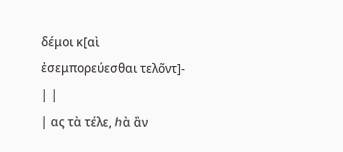δέμοι κ[αὶ ἐσεμπορεύεσθαι τελο͂ντ]- | |
| ας τὰ τέλε, ℎὰ ἂν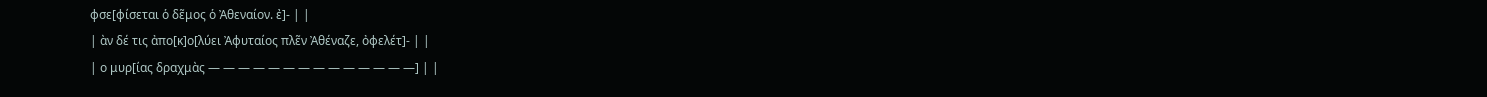φσε[φίσεται ὁ δε͂μος ὁ Ἀθεναίον. ἐ]- | |
| ὰν δέ τις ἀπο[κ]ο[λύει Ἀφυταίος πλε͂ν Ἀθέναζε, ὀφελέτ]- | |
| ο μυρ[ίας δραχμὰς — — — — — — — — — — — — — —] | |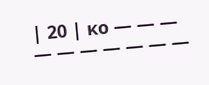| 20 | κο — — — — — — — — — —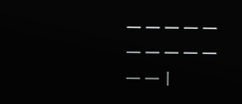— — — — — — — — — — — — |